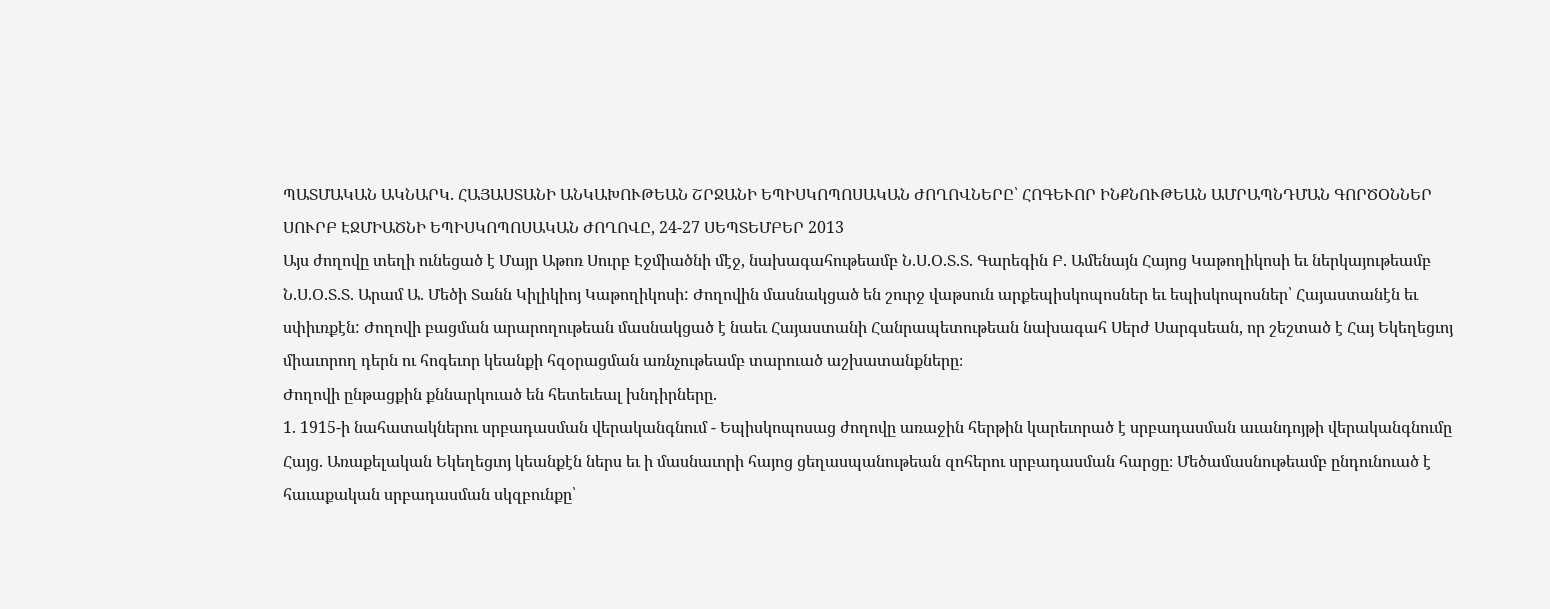ՊԱՏՄԱԿԱՆ ԱԿՆԱՐԿ. ՀԱՅԱՍՏԱՆԻ ԱՆԿԱԽՈՒԹԵԱՆ ՇՐՋԱՆԻ ԵՊԻՍԿՈՊՈՍԱԿԱՆ ԺՈՂՈՎՆԵՐԸ՝ ՀՈԳԵՒՈՐ ԻՆՔՆՈՒԹԵԱՆ ԱՄՐԱՊՆԴՄԱՆ ԳՈՐԾՕՆՆԵՐ
ՍՈՒՐԲ ԷՋՄԻԱԾՆԻ ԵՊԻՍԿՈՊՈՍԱԿԱՆ ԺՈՂՈՎԸ, 24-27 ՍԵՊՏԵՄԲԵՐ 2013
Այս ժողովը տեղի ունեցած է Մայր Աթոռ Սուրբ Էջմիածնի մէջ, նախագահութեամբ Ն.Ս.Օ.Տ.Տ. Գարեգին Բ. Ամենայն Հայոց Կաթողիկոսի եւ ներկայութեամբ Ն.Ս.Օ.Տ.Տ. Արամ Ա. Մեծի Տանն Կիլիկիոյ Կաթողիկոսի: Ժողովին մասնակցած են շուրջ վաթսուն արքեպիսկոպոսներ եւ եպիսկոպոսներ՝ Հայաստանէն եւ սփիւռքէն: Ժողովի բացման արարողութեան մասնակցած է նաեւ Հայաստանի Հանրապետութեան նախագահ Սերժ Սարգսեան, որ շեշտած է Հայ Եկեղեցւոյ միաւորող դերն ու հոգեւոր կեանքի հզօրացման առնչութեամբ տարուած աշխատանքները։
Ժողովի ընթացքին քննարկուած են հետեւեալ խնդիրները.
1. 1915-ի նահատակներու սրբադասման վերականգնում - Եպիսկոպոսաց ժողովը առաջին հերթին կարեւորած է սրբադասման աւանդոյթի վերականգնումը Հայց. Առաքելական Եկեղեցւոյ կեանքէն ներս եւ ի մասնաւորի հայոց ցեղասպանութեան զոհերու սրբադասման հարցը։ Մեծամասնութեամբ ընդունուած է հաւաքական սրբադասման սկզբունքը՝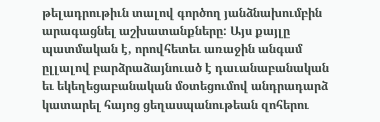թելադրութիւն տալով գործող յանձնախումբին արագացնել աշխատանքները: Այս քայլը պատմական է, որովհետեւ առաջին անգամ ըլլալով բարձրաձայնուած է դաւանաբանական եւ եկեղեցաբանական մօտեցումով անդրադարձ կատարել հայոց ցեղասպանութեան զոհերու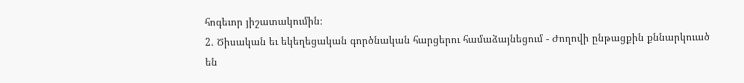հոգեւոր յիշատակումին։
2. Ծիսական եւ եկեղեցական գործնական հարցերու համաձայնեցում - Ժողովի ընթացքին քննարկուած են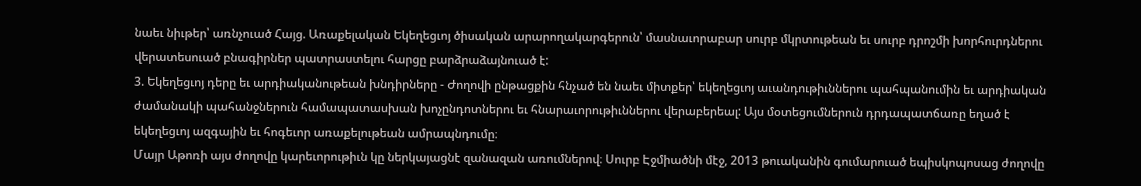նաեւ նիւթեր՝ առնչուած Հայց. Առաքելական Եկեղեցւոյ ծիսական արարողակարգերուն՝ մասնաւորաբար սուրբ մկրտութեան եւ սուրբ դրոշմի խորհուրդներու վերատեսուած բնագիրներ պատրաստելու հարցը բարձրաձայնուած է:
3. Եկեղեցւոյ դերը եւ արդիականութեան խնդիրները - Ժողովի ընթացքին հնչած են նաեւ միտքեր՝ եկեղեցւոյ աւանդութիւններու պահպանումին եւ արդիական ժամանակի պահանջներուն համապատասխան խոչընդոտներու եւ հնարաւորութիւններու վերաբերեալ: Այս մօտեցումներուն դրդապատճառը եղած է եկեղեցւոյ ազգային եւ հոգեւոր առաքելութեան ամրապնդումը։
Մայր Աթոռի այս ժողովը կարեւորութիւն կը ներկայացնէ զանազան առումներով։ Սուրբ Էջմիածնի մէջ, 2013 թուականին գումարուած եպիսկոպոսաց ժողովը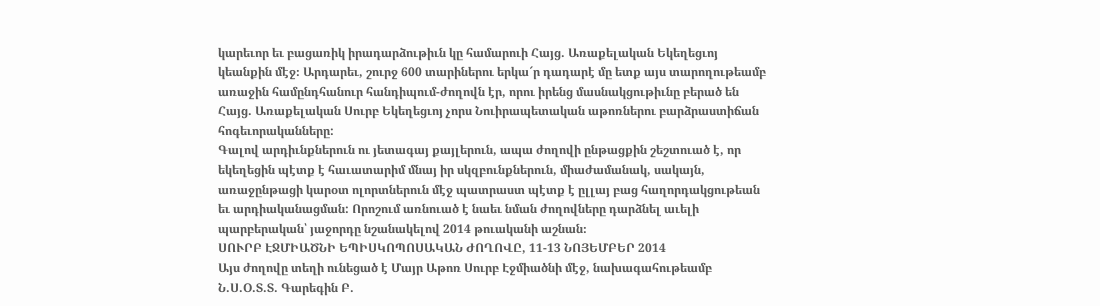կարեւոր եւ բացառիկ իրադարձութիւն կը համարուի Հայց. Առաքելական Եկեղեցւոյ կեանքին մէջ։ Արդարեւ, շուրջ 600 տարիներու երկա՜ր դադարէ մը ետք այս տարողութեամբ առաջին համընդհանուր հանդիպում-ժողովն էր, որու իրենց մասնակցութիւնը բերած են Հայց. Առաքելական Սուրբ Եկեղեցւոյ չորս Նուիրապետական աթոռներու բարձրաստիճան հոգեւորականները:
Գալով արդիւնքներուն ու յետագայ քայլերուն, ապա ժողովի ընթացքին շեշտուած է, որ եկեղեցին պէտք է հաւատարիմ մնայ իր սկզբունքներուն, միաժամանակ, սակայն, առաջընթացի կարօտ ոլորտներուն մէջ պատրաստ պէտք է ըլլայ բաց հաղորդակցութեան եւ արդիականացման: Որոշում առնուած է նաեւ նման ժողովները դարձնել աւելի պարբերական՝ յաջորդը նշանակելով 2014 թուականի աշնան։
ՍՈՒՐԲ ԷՋՄԻԱԾՆԻ ԵՊԻՍԿՈՊՈՍԱԿԱՆ ԺՈՂՈՎԸ, 11-13 ՆՈՅԵՄԲԵՐ 2014
Այս ժողովը տեղի ունեցած է Մայր Աթոռ Սուրբ Էջմիածնի մէջ, նախագահութեամբ Ն.Ս.Օ.Տ.Տ. Գարեգին Բ.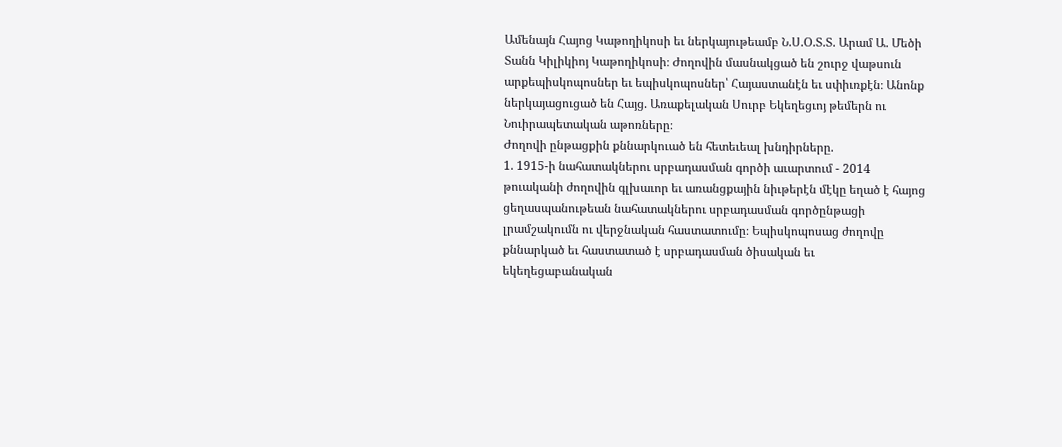Ամենայն Հայոց Կաթողիկոսի եւ ներկայութեամբ Ն.Ս.Օ.Տ.Տ. Արամ Ա. Մեծի Տանն Կիլիկիոյ Կաթողիկոսի։ Ժողովին մասնակցած են շուրջ վաթսուն արքեպիսկոպոսներ եւ եպիսկոպոսներ՝ Հայաստանէն եւ սփիւռքէն։ Անոնք ներկայացուցած են Հայց. Առաքելական Սուրբ Եկեղեցւոյ թեմերն ու Նուիրապետական աթոռները։
Ժողովի ընթացքին քննարկուած են հետեւեալ խնդիրները.
1. 1915-ի նահատակներու սրբադասման գործի աւարտում - 2014 թուականի ժողովին գլխաւոր եւ առանցքային նիւթերէն մէկը եղած է հայոց ցեղասպանութեան նահատակներու սրբադասման գործընթացի լրամշակումն ու վերջնական հաստատումը։ Եպիսկոպոսաց ժողովը քննարկած եւ հաստատած է սրբադասման ծիսական եւ եկեղեցաբանական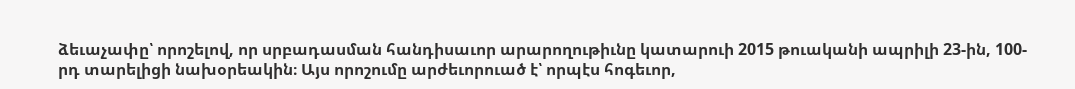ձեւաչափը՝ որոշելով, որ սրբադասման հանդիսաւոր արարողութիւնը կատարուի 2015 թուականի ապրիլի 23-ին, 100-րդ տարելիցի նախօրեակին։ Այս որոշումը արժեւորուած է՝ որպէս հոգեւոր,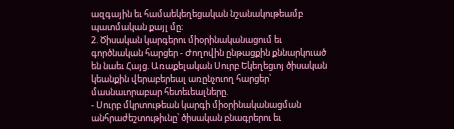ազգային եւ համաեկեղեցական նշանակութեամբ պատմական քայլ մը։
2. Ծիսական կարգերու միօրինականացում եւ գործնական հարցեր - Ժողովին ընթացքին քննարկուած են նաեւ Հայց. Առաքելական Սուրբ Եկեղեցւոյ ծիսական կեանքին վերաբերեալ առընչուող հարցեր՝ մասնաւորաբար հետեւեալները.
- Սուրբ մկրտութեան կարգի միօրինականացման անհրաժեշտութիւնը՝ ծիսական բնագրերու եւ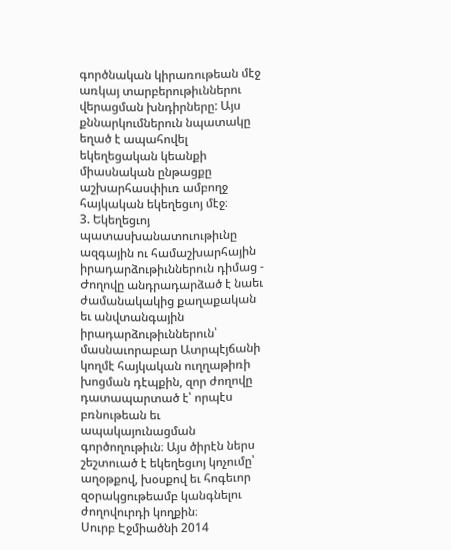գործնական կիրառութեան մէջ առկայ տարբերութիւններու վերացման խնդիրները: Այս քննարկումներուն նպատակը եղած է ապահովել եկեղեցական կեանքի միասնական ընթացքը աշխարհասփիւռ ամբողջ հայկական եկեղեցւոյ մէջ։
3. Եկեղեցւոյ պատասխանատուութիւնը ազգային ու համաշխարհային իրադարձութիւններուն դիմաց - Ժողովը անդրադարձած է նաեւ ժամանակակից քաղաքական եւ անվտանգային իրադարձութիւններուն՝ մասնաւորաբար Ատրպէյճանի կողմէ հայկական ուղղաթիռի խոցման դէպքին, զոր ժողովը դատապարտած է՝ որպէս բռնութեան եւ ապակայունացման գործողութիւն։ Այս ծիրէն ներս շեշտուած է եկեղեցւոյ կոչումը՝ աղօթքով, խօսքով եւ հոգեւոր զօրակցութեամբ կանգնելու ժողովուրդի կողքին։
Սուրբ Էջմիածնի 2014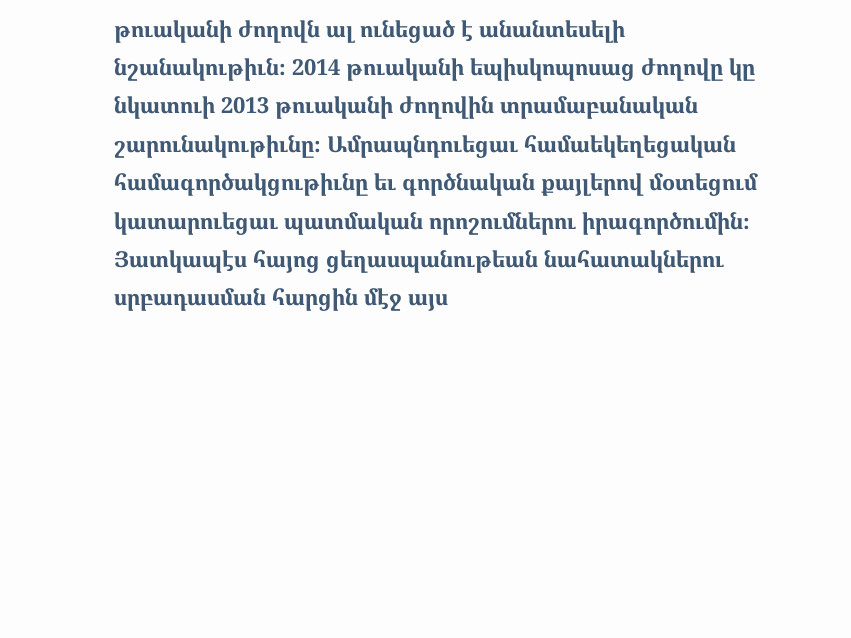թուականի ժողովն ալ ունեցած է անանտեսելի նշանակութիւն։ 2014 թուականի եպիսկոպոսաց ժողովը կը նկատուի 2013 թուականի ժողովին տրամաբանական շարունակութիւնը։ Ամրապնդուեցաւ համաեկեղեցական համագործակցութիւնը եւ գործնական քայլերով մօտեցում կատարուեցաւ պատմական որոշումներու իրագործումին։ Յատկապէս հայոց ցեղասպանութեան նահատակներու սրբադասման հարցին մէջ այս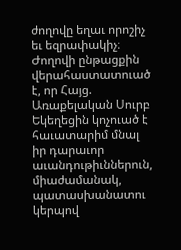ժողովը եղաւ որոշիչ եւ եզրափակիչ։
Ժողովի ընթացքին վերահաստատուած է, որ Հայց. Առաքելական Սուրբ Եկեղեցին կոչուած է հաւատարիմ մնալ իր դարաւոր աւանդութիւններուն, միաժամանակ, պատասխանատու կերպով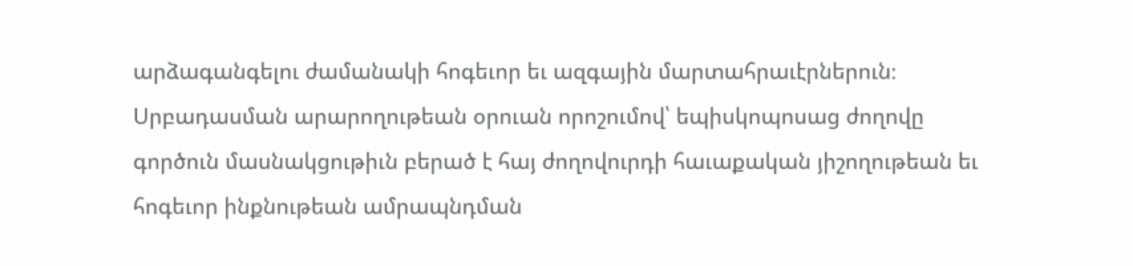արձագանգելու ժամանակի հոգեւոր եւ ազգային մարտահրաւէրներուն։
Սրբադասման արարողութեան օրուան որոշումով՝ եպիսկոպոսաց ժողովը գործուն մասնակցութիւն բերած է հայ ժողովուրդի հաւաքական յիշողութեան եւ հոգեւոր ինքնութեան ամրապնդման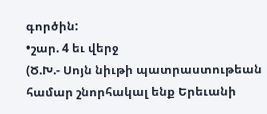գործին:
•շար. 4 եւ վերջ
(Ծ.Խ.- Սոյն նիւթի պատրաստութեան համար շնորհակալ ենք Երեւանի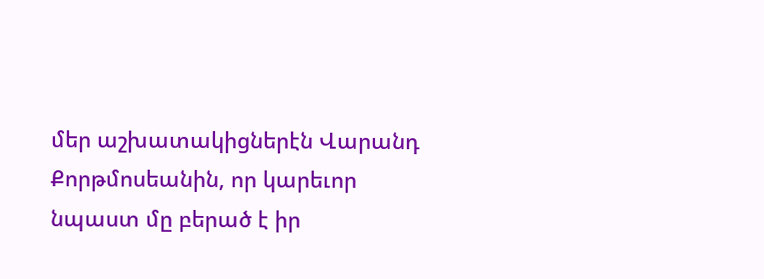մեր աշխատակիցներէն Վարանդ Քորթմոսեանին, որ կարեւոր նպաստ մը բերած է իր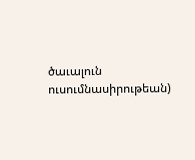ծաւալուն ուսումնասիրութեան)